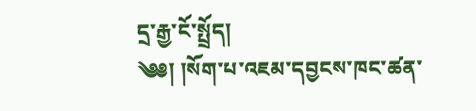དྲ་རྒྱ་ངོ་སྤྲོད།
༄༅། །སོག་པ་འཇམ་དབྱངས་ཁང་ཚན་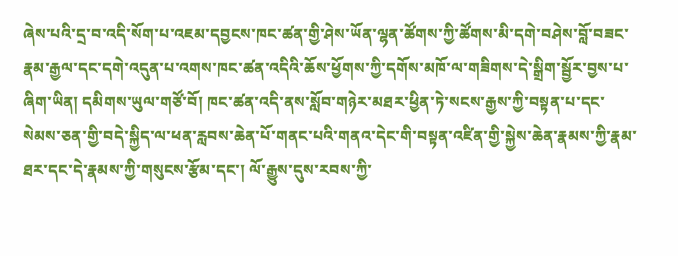ཞེས་པའི་དྲ་བ་འདི་སོག་པ་འཇམ་དབྱངས་ཁང་ཚན་གྱི་ཤེས་ཡོན་ལྷན་ཚོགས་ཀྱི་ཚོགས་མི་དགེ་བཤེས་བློ་བཟང་རྣམ་རྒྱལ་དང་དགེ་འདུན་པ་འགས་ཁང་ཚན་འདིའི་ཆོས་ཕྱོགས་ཀྱི་དགོས་མཁོ་ལ་གཟིགས་དེ་སྒྲིག་སྦྱོར་བྱས་པ་ཞིག་ཡིན། དམིགས་ཡུལ་གཙོ་བོ། ཁང་ཚན་འདི་ནས་སློབ་གཉེར་མཐར་ཕྱིན་ཏེ་སངས་རྒྱས་ཀྱི་བསྟན་པ་དང་སེམས་ཅན་གྱི་བདེ་སྐྱིད་ལ་ཕན་རླབས་ཆེན་པོ་གནང་པའི་གནའ་དེང་གི་བསྟན་འཛིན་གྱི་སྐྱེས་ཆེན་རྣམས་ཀྱི་རྣམ་ཐར་དང་དེ་རྣམས་ཀྱི་གསུངས་རྩོམ་དང་། ལོ་རྒྱུས་དུས་རབས་ཀྱི་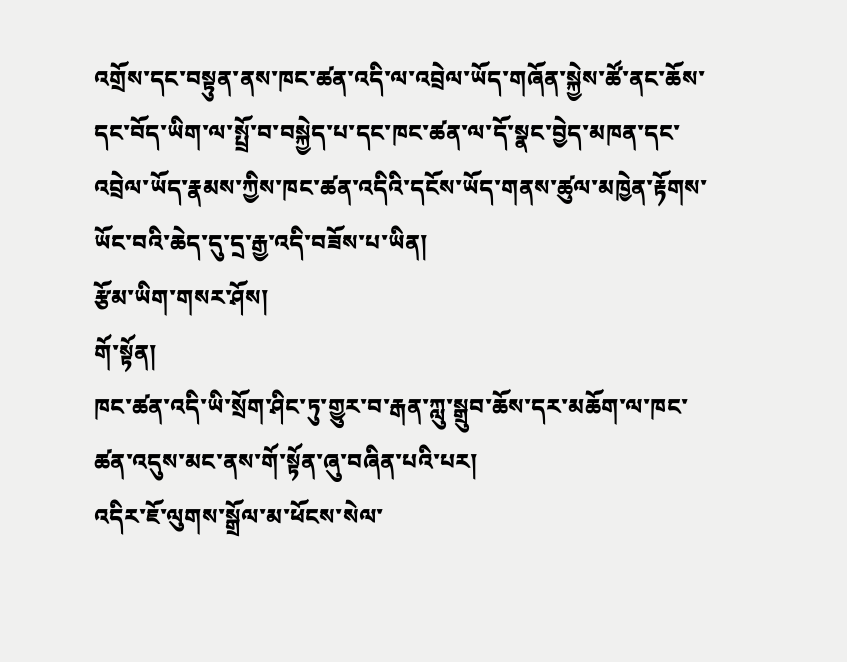འགྲོས་དང་བསྟུན་ནས་ཁང་ཚན་འདི་ལ་འབྲེལ་ཡོད་གཞོན་སྐྱེས་ཚོ་ནང་ཆོས་དང་བོད་ཡིག་ལ་སྤྲོ་བ་བསྐྱེད་པ་དང་ཁང་ཚན་ལ་དོ་སྣང་བྱེད་མཁན་དང་འབྲེལ་ཡོད་རྣམས་ཀྱིས་ཁང་ཚན་འདིའི་དངོས་ཡོད་གནས་ཚུལ་མཁྱེན་རྟོགས་ཡོང་བའི་ཆེད་དུ་དྲ་རྒྱ་འདི་བཟོས་པ་ཡིན།
རྩོམ་ཡིག་གསར་ཤོས།
གོ་སྟོན།
ཁང་ཚན་འདི་ཡི་སྲོག་ཤིང་ཏུ་གྱུར་བ་རྒན་ཀླུ་སྒྲུབ་ཆོས་དར་མཆོག་ལ་ཁང་ཚན་འདུས་མང་ནས་གོ་སྟོན་ཞུ་བཞིན་པའི་པར།
འདིར་ཇོ་ལུགས་སྒྲོལ་མ་ཕོངས་སེལ་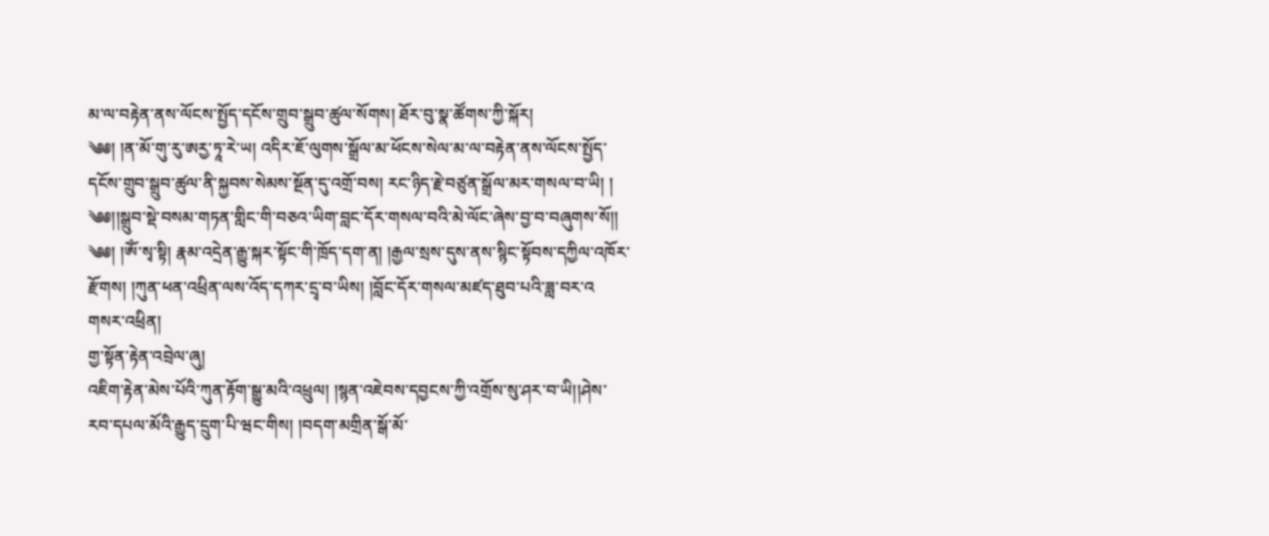མ་ལ་བརྟེན་ནས་ལོངས་སྤྱོད་དངོས་གྲུབ་སྒྲུབ་ཚུལ་སོགས། ཐོར་བུ་སྣ་ཚོགས་ཀྱི་སྐོར།
༄༅། །ན་མོ་གུ་རུ་ཨརྱ་ཏཱ་རེ་ཡ། འདིར་ཇོ་ལུགས་སྒྲོལ་མ་ཕོངས་སེལ་མ་ལ་བརྟེན་ནས་ལོངས་སྤྱོད་དངོས་གྲུབ་སྒྲུབ་ཚུལ་ནི་སྐྱབས་སེམས་སྔོན་དུ་འགྲོ་བས། རང་ཉིད་རྗེ་བཙུན་སྒྲོལ་མར་གསལ་བ་ཡི། །
༄༅།།སྒྲུབ་སྡེ་བསམ་གཏན་གླིང་གི་བཅའ་ཡིག་བླང་དོར་གསལ་བའི་མེ་ལོང་ཞེས་བྱ་བ་བཞུགས་སོ།།
༄༅། །ཨོཾ་སྭ་སྟི། རྣམ་འདྲེན་རྒྱུ་སྐར་སྟོང་གི་ཁྲོད་དག་ན། །རྒྱལ་སྲས་དུས་ནས་སྙིང་སྟོབས་དཀྱིལ་འཁོར་རྫོགས། །ཀུན་ཕན་འཕྲིན་ལས་འོད་དཀར་དྲྭ་བ་ཡིས། །བློང་དོར་གསལ་མཛད་ཐུབ་པའི་ཟླ་བར་འ
གསར་འཕྲིན།
གྱ་སྟོན་རྟེན་འབྲེལ་ཞུ།
འཇིག་རྟེན་མེས་པོའི་ཀུན་རྟོག་སྒྱུ་མའི་འཕྲུལ། །སྙན་འཇེབས་དབྱངས་ཀྱི་འགྲོས་སུ་ཤར་བ་ཡི།།ཤེས་རབ་དཔལ་མོའི་རྒྱུད་དྲུག་པི་ཝང་གིས། །བདག་མགྲིན་སྒོ་མོ་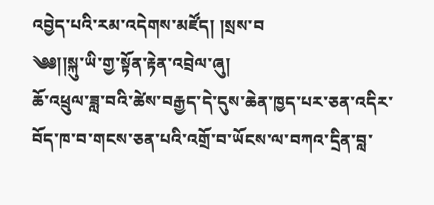འབྱེད་པའི་རམ་འདེགས་མཛོད། །སྲས་བ
༄༅།།སྐུ་ཡི་གྱ་སྟོན་རྟེན་འབྲེལ་ཞུ།
ཆོ་འཕྲུལ་ཟླ་བའི་ཚེས་བརྒྱད་དེ་དུས་ཆེན་ཁྱད་པར་ཅན་འདིར་བོད་ཁ་བ་གངས་ཅན་པའི་འགྲོ་བ་ཡོངས་ལ་བཀའ་དྲིན་བླ་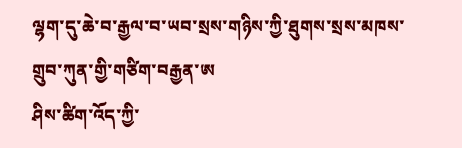ལྷག་དུ་ཆེ་བ་རྒྱལ་བ་ཡབ་སྲས་གཉིས་ཀྱི་ཐུགས་སྲས་མཁས་གྲུབ་ཀུན་གྱི་གཙིག་བརྒྱན་ཨ
ཤིས་ཚིག་འོད་ཀྱི་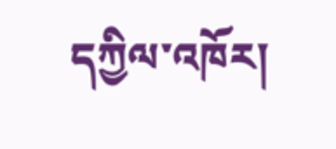དཀྱིལ་འཁོར།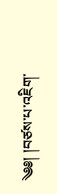༄༅། །བཙས་པ་འཇིག་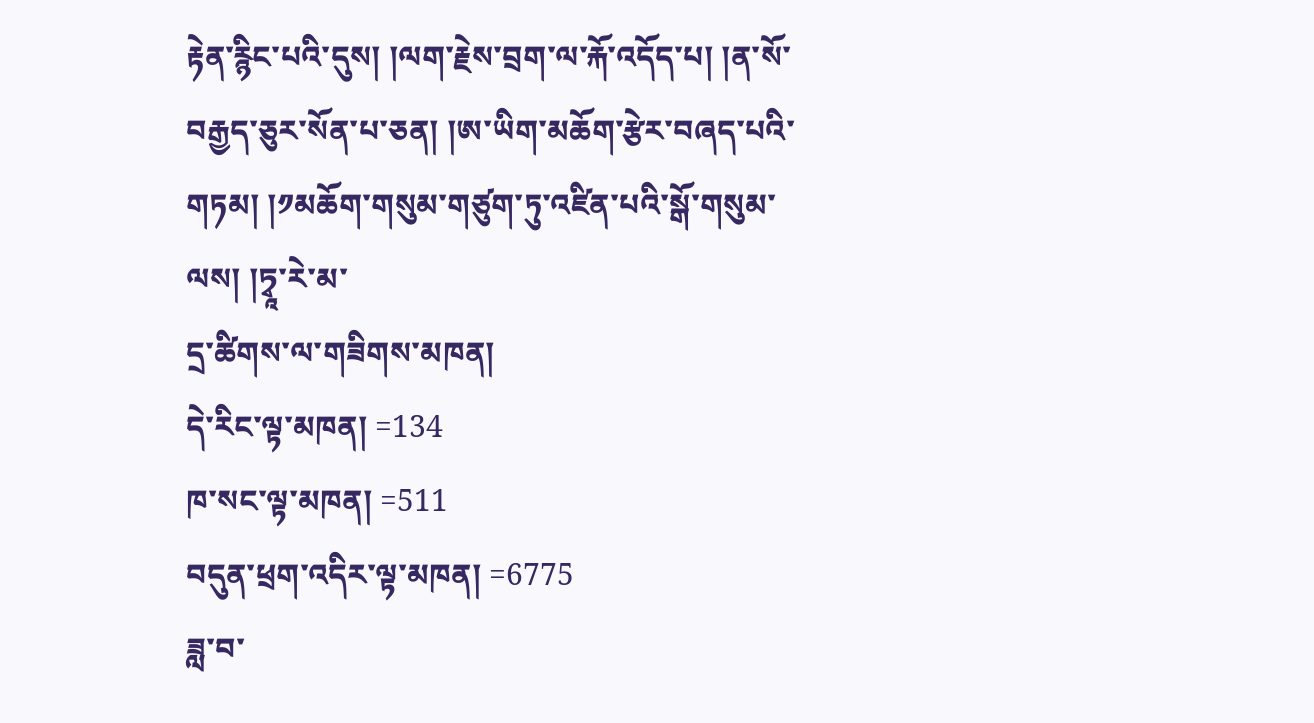རྟེན་རྙིང་པའི་དུས། །ལག་རྗེས་བྲག་ལ་རྐོ་འདོད་པ། །ན་སོ་བརྒྱད་ཅུར་སོན་པ་ཅན། །ཨ་ཡིག་མཆོག་རྩེར་བཞད་པའི་གཏམ། །༡མཆོག་གསུམ་གཙུག་ཏུ་འཛིན་པའི་སྒོ་གསུམ་ལས། །ཏྭཱ་རེ་མ་
དྲ་ཚིགས་ལ་གཟིགས་མཁན།
དེ་རིང་ལྟ་མཁན། =134
ཁ་སང་ལྟ་མཁན། =511
བདུན་ཕྲག་འདིར་ལྟ་མཁན། =6775
ཟླ་བ་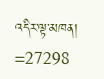འདིར་ལྟ་མཁན། =27298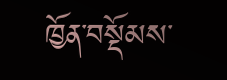ཁྱོན་བསྡོམས་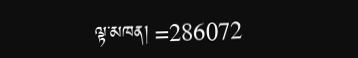ལྟ་མཁན། =286072